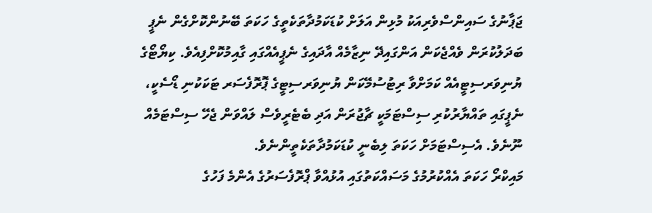ޖަޕާނުގެ ސައިންސްވެރިއަކު މުޅިން އަލަށް ކުޑަކަމުދާތަކެތީގެ ހަކަތަ ބޭނުންކޮށްގެން ނެޕީ ބަދަލުކުރަން ވެއްޖެކަން އަންގައިދޭ ނިޒާމެއް އާދައިގެ ނެޕީއެއްގައި ގާއިމުކޮށްފިއެވެ. ކިޔޯޓޯގެ ޔުނިވަރސިޓީއެއް ކަމަށްވާ ރިޓުސުމޭކަން ޔުނިވަރސިޓީގެ ޕޮރޮފެސަރ ޓަކަކުނި ޑޯސެކީ، ނެޕީގައި ތައްޔާރުކުރި ސިސްޓަމަކީ ޗާޖުރަން އަދި ބެޓެރީވެސް ލައްވަން ޖެހޭ ސިސްޓަމެއް ނޫނެވެ. އެސިސްޓަމަށް ހަކަތަ ލިބެނީ ކުޑަކަމުދާތަކެތީންނެވެ.
މައިކްރޯ ހަކަތަ އެއްކުރުމުގެ މަސައްކަތުގައި އުޅުއްވާ ޕްރޮފެސަރުގެ އެންމެ ފަހުގެ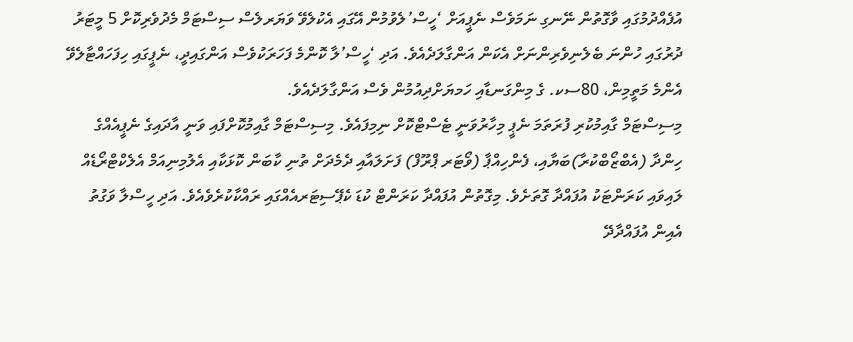އުފެއްދުމުގައި ވާގޮތުން ނޭނގި ނަމަވެސް ނެޕީއަށް ‘ހީސް’ލެވުމުން އޭގައި އެކުލެވޭ ވަޔަރލެސް ސިސްޓަމް މެދުވެރިކޮށް 5 މީޓަރު ދުރުގައި ހުންނަ ބެލެނިވެރިންނަށް އެކަން އަންގާލަދެއެވެ. އަދި ‘ހީސް’ލާ ކޮންމެ ފަހަރަކުވެސް އަންގައިދީ، ނެޕީގައި ހިފަހައްޓާލެވޭ އެންމެ މަތީމިން، 80ސކ. ގެ މިންގަނޑާއި ހަމޔަށްދިއުމުން ވެސް އަންގާލަދެއެވެ.
މިސިސްޓަމް ގާއިމުކުރި ފުރަތަމަ ނެޕީ މިހާރުވަނީ ޓެސްޓްކޮށް ނިމިފައެވެ. މިސިސްޓަމް ގާއިމުކޮށްފައި ވަނީ އާދައިގެ ނެޕީއެއްގެ ހިންދާ (އެބްޒޯބްކުރާ)ބަޔާއި، ފެންހިއްޕާ (ވޯޓަރ ޕްރޫފް) ފަށަލައާއި ދެމެދަށް ތުނި ކާބަން ކޮޅަކާއި އެލުމިނިއަމް އެލެކްޓްރޯޑެއް ލައިވައި ކަރަންޓަކު އުފައްދާ ގޮތަށެވެ. މިގޮތުން އުފައްދާ ކަރަންޓް ކުޑަ ކެޕޭސިޓަރއެއްގައި ރައްކާކުރެވެއެވެ. އަދި ހީސްލާ ވަގުތު އެއިން އުފައްދާދޭ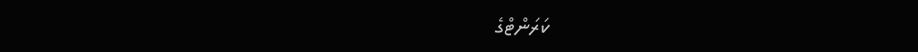ކަރަންޓްގެ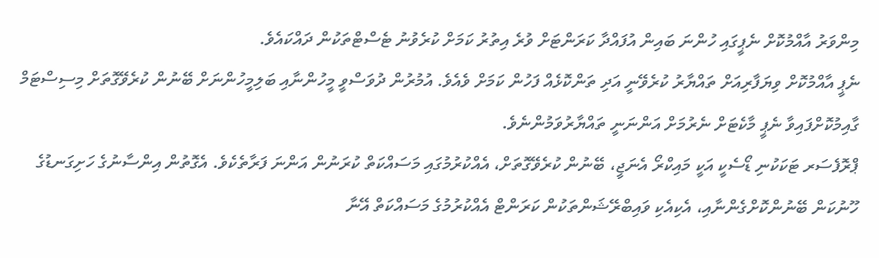މިންވަރު އާއްމުކޮށް ނެޕީގައި ހުންނަ ބައިން އުފައްދާ ކަރަންޓަށް ވުރެ އިތުރު ކަމަށް ކުރެވުނު ޓެސްޓްތަކުން ދައްކައެވެ.
ނެޕީ އާއްމުކޮށް ވިޔަފާރިއަށް ތައްޔާރު ކުރެވޭނީ އަދި ތަންކޮޅެއް ފަހުން ކަމަށް ވެއެވެ. އުމުރުން ދުވަސްވީ މީހުންނާއި ބަލިމީހުންނަށް ބޭނުން ކުރެވޭގޮތަށް މިސިސްޓަމް ގާއިމުކޮށްފައިވާ ނެޕީ މާކެޓަށް ނެރުމަށް އަންނަނީ ތައްޔާރުވަމުންނެވެ.
ޕްރޮފެސަރ ޓަކަކުނި ޑޯސެކީ އަކީ މައިކްރޯ އެނަޖީ، ބޭނުން ކުރެވޭގޮތަށް، އެއްކުރުމުގައި މަސައްކަތް ކުރަނުން އަންނަ ފަރާތެކެވެ. އެގޮތުން އިންސާނުގެ ހަށިގަނޑުގެ ހޫނުކަން ބޭނުންކޮށްގެންނާއި، އެކިއެކި ވައިބްރޭޝަންތަކުން ކަރަންޓް އެއްކުރުމުގެ މަސައްކަތް އޭނާ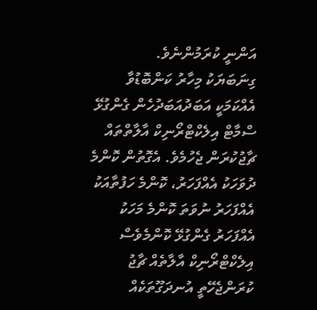އަންނީ ކުރަމުންނެވެ.
ގިނަބަޔަކު މިހާރު ކަންބޮޑުވާ އެއްކަމަކީ އަބަދުއަބަދުހެން ގެންގުޅޭ ސްމާޓް އިލެކްޓްރޯނިކް އާލާތްތައް ޗާޖުކުރަން ޖެހުމެވެ. އެގޮތުން ކޮންމެ ދުވަހަކު އެއްފަހަރު، ކޮންމެ ހަފުތާއަކު އެއްފަހަރު ނުވަތަ ކޮންމެ މަހަކު އެއްފަހަރު ގެންގުޅޭ ކޮންމެވެސް އިލެކްޓްރޯނިކް އާލާތެއް ޗާޖު ކުރަންޖެހޭތީ އުނދަގޫތަކެއް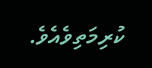ކުރިމަތިވެއެވެ.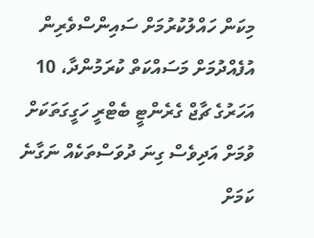މިކަން ހައްލުކުރުމަށް ސައިންސްވެރިން އުފެއްދުމަށް މަސައްކަތް ކުރަމުންދާ، 10 އަހަރުގެ ޗާޖް ގެރެންޓީ ބެޓްރީ ހަގީގަތަކަށް ވުމަށް އަދިވެސް ގިނަ ދުވަސްތަކެއް ނަގާނެ ކަމަށް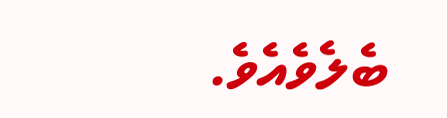ބެލެވެއެވެ.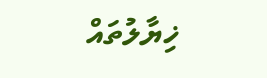ޚިޔާލުތައް